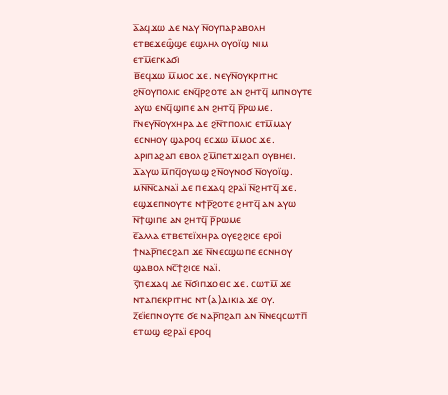ⲁ̅ⲁϥϫⲱ ⲇⲉ ⲛⲁⲩ ⲛ̅ⲟⲩⲡⲁⲣⲁⲃⲟⲗⲏ ⲉⲧⲃⲉϫⲉϣ̑ϣⲉ ⲉϣⲗⲏⲗ ⲟⲩⲟⲓ̈ϣ ⲛⲓⲙ ⲉⲧⲙ̅ⲉⲅⲕⲁϭⲓ
ⲃ̅ⲉϥϫⲱ ⲙ̅ⲙⲟⲥ ϫⲉ. ⲛⲉⲩⲛ̅ⲟⲩⲕⲣⲓⲧⲏⲥ ϩⲛ̅ⲟⲩⲡⲟⲗⲓⲥ ⲉⲛϥ̅ⲣϩⲟⲧⲉ ⲁⲛ ϩⲏⲧϥ̅ ⲙⲡⲛⲟⲩⲧⲉ ⲁⲩⲱ ⲉⲛϥ̅ϣⲓⲡⲉ ⲁⲛ ϩⲏⲧϥ̅ ⲣ̅ⲣⲱⲙⲉ.
ⲅ̅ⲛⲉⲩⲛ̅ⲟⲩⲭⲏⲣⲁ ⲇⲉ ϩⲛ̅ⲧⲡⲟⲗⲓⲥ ⲉⲧⲙ̅ⲙⲁⲩ ⲉⲥⲛⲏⲟⲩ ϣⲁⲣⲟϥ ⲉⲥϫⲱ ⲙ̅ⲙⲟⲥ ϫⲉ. ⲁⲣⲓⲡⲁϩⲁⲡ ⲉⲃⲟⲗ ϩⲙ̅ⲡⲉⲧϫⲓϩⲁⲡ ⲟⲩⲃⲏⲉⲓ.
ⲇ̅ⲁⲩⲱ ⲙ̅ⲡϥ̅ⲟⲩⲱϣ ϩⲛ̅ⲟⲩⲛⲟϭ ⲛ̅ⲟⲩⲟⲓ̈ϣ. ⲙⲛ̅ⲛ̅ⲥⲁⲛⲁⲓ̈ ⲇⲉ ⲡⲉϫⲁϥ ϩⲣⲁⲓ̈ ⲛ̅ϩⲏⲧϥ̅ ϫⲉ. ⲉϣϫⲉⲡⲛⲟⲩⲧⲉ ⲛϯⲣ̅ϩⲟⲧⲉ ϩⲏⲧϥ̅ ⲁⲛ ⲁⲩⲱ ⲛ̅ϯϣⲓⲡⲉ ⲁⲛ ϩⲏⲧϥ̅ ⲣ̅ⲣⲱⲙⲉ
ⲉ̅ⲁⲗⲗⲁ ⲉⲧⲃⲉⲧⲉⲓ̈ⲭⲏⲣⲁ ⲟⲩⲉϩϩⲓⲥⲉ ⲉⲣⲟⲓ̈ ϯⲛⲁⲣ̅ⲡⲉⲥϩⲁⲡ ϫⲉ ⲛ̅ⲛⲉⲥϣⲱⲡⲉ ⲉⲥⲛⲏⲟⲩ ϣⲁⲃⲟⲗ ⲛⲥ̅ϯϩⲓⲥⲉ ⲛⲁⲓ̈.
ⲋ̅ⲡⲉϫⲁϥ ⲇⲉ ⲛ̅ϭⲓⲡϫⲟⲉⲓⲥ ϫⲉ. ⲥⲱⲧⲙ̅ ϫⲉ ⲛⲧⲁⲡⲉⲕⲣⲓⲧⲏⲥ ⲛⲧ(ⲁ)ⲇⲓⲕⲓⲁ ϫⲉ ⲟⲩ.
ⲍ̅ⲉⲓ̈ⲉⲡⲛⲟⲩⲧⲉ ϭⲉ ⲛⲁⲣ̅ⲡϩⲁⲡ ⲁⲛ ⲛ̅ⲛⲉϥⲥⲱⲧⲡ̅ ⲉⲧⲱϣ ⲉϩⲣⲁⲓ̈ ⲉⲣⲟϥ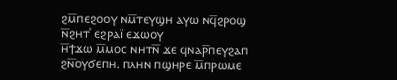ϩⲙ̅ⲡⲉϩⲟⲟⲩ ⲛⲙ̅ⲧⲉⲩϣⲏ ⲁⲩⲱ ⲛϥ̅ϩⲣⲟϣ ⲛ̅ϩⲏⲧʾ ⲉϩⲣⲁⲓ̈ ⲉϫⲱⲟⲩ
ⲏ̅ϯϫⲱ ⲙ̅ⲙⲟⲥ ⲛⲏⲧⲛ̅ ϫⲉ ϥⲛⲁⲣ̅ⲡⲉⲩϩⲁⲡ ϩⲛ̅ⲟⲩϭⲉⲡⲏ. ⲡⲗⲏⲛ ⲡϣⲏⲣⲉ ⲙ̅ⲡⲣⲱⲙⲉ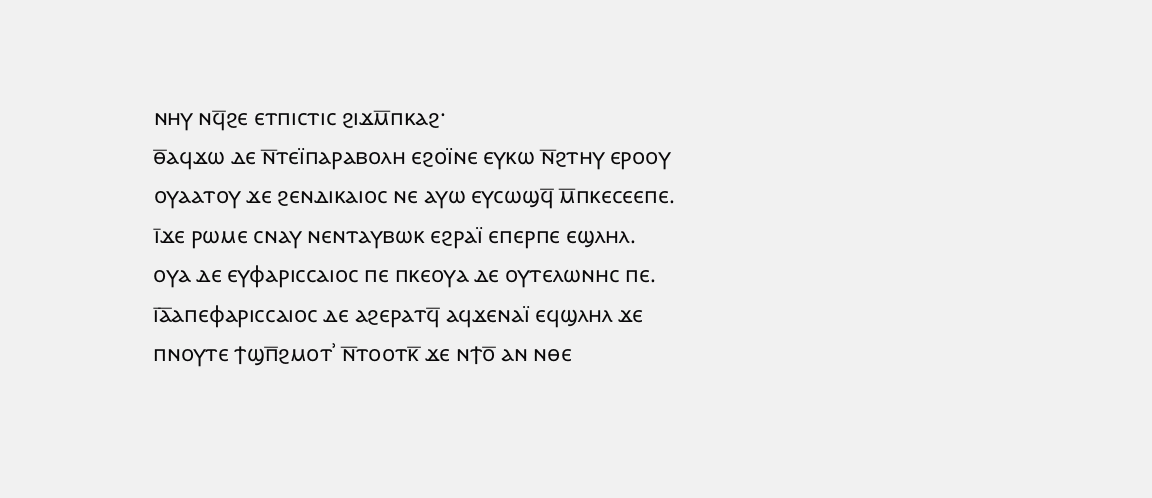ⲛⲏⲩ ⲛϥ̅ϩⲉ ⲉⲧⲡⲓⲥⲧⲓⲥ ϩⲓϫⲙ̅ⲡⲕⲁϩ·
ⲑ̅ⲁϥϫⲱ ⲇⲉ ⲛ̅ⲧⲉⲓ̈ⲡⲁⲣⲁⲃⲟⲗⲏ ⲉϩⲟⲓ̈ⲛⲉ ⲉⲩⲕⲱ ⲛ̅ϩⲧⲏⲩ ⲉⲣⲟⲟⲩ ⲟⲩⲁⲁⲧⲟⲩ ϫⲉ ϩⲉⲛⲇⲓⲕⲁⲓⲟⲥ ⲛⲉ ⲁⲩⲱ ⲉⲩⲥⲱϣϥ̅ ⲙ̅ⲡⲕⲉⲥⲉⲉⲡⲉ.
ⲓ̅ϫⲉ ⲣⲱⲙⲉ ⲥⲛⲁⲩ ⲛⲉⲛⲧⲁⲩⲃⲱⲕ ⲉϩⲣⲁⲓ̈ ⲉⲡⲉⲣⲡⲉ ⲉϣⲗⲏⲗ. ⲟⲩⲁ ⲇⲉ ⲉⲩⲫⲁⲣⲓⲥⲥⲁⲓⲟⲥ ⲡⲉ ⲡⲕⲉⲟⲩⲁ ⲇⲉ ⲟⲩⲧⲉⲗⲱⲛⲏⲥ ⲡⲉ.
ⲓ̅ⲁ̅ⲁⲡⲉⲫⲁⲣⲓⲥⲥⲁⲓⲟⲥ ⲇⲉ ⲁϩⲉⲣⲁⲧϥ̅ ⲁϥϫⲉⲛⲁⲓ̈ ⲉϥϣⲗⲏⲗ ϫⲉ ⲡⲛⲟⲩⲧⲉ ϯϣⲡ̅ϩⲙⲟⲧʾ ⲛ̅ⲧⲟⲟⲧⲕ̅ ϫⲉ ⲛϯⲟ̅ ⲁⲛ ⲛⲑⲉ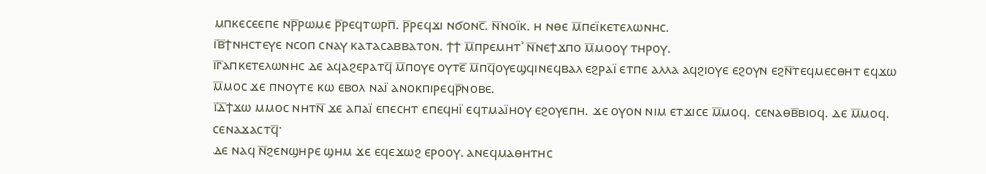ⲙⲡⲕⲉⲥⲉⲉⲡⲉ ⲛⲣ̅ⲣⲱⲙⲉ ⲣ̅ⲣⲉϥⲧⲱⲣⲡ̅. ⲣ̅ⲣⲉϥϫⲓ ⲛϭⲟⲛⲥ̅. ⲛ̅ⲛⲟⲓ̈ⲕ. ⲏ ⲛⲑⲉ ⲙ̅ⲡⲉⲓ̈ⲕⲉⲧⲉⲗⲱⲛⲏⲥ.
ⲓ̅ⲃ̅ϯⲛⲏⲥⲧⲉⲩⲉ ⲛⲥⲟⲡ ⲥⲛⲁⲩ ⲕⲁⲧⲁⲥⲁⲃⲃⲁⲧⲟⲛ. ϯϯ ⲙ̅ⲡⲣⲉⲙⲏⲧʾ ⲛ̅ⲛⲉϯϫⲡⲟ ⲙ̅ⲙⲟⲟⲩ ⲧⲏⲣⲟⲩ.
ⲓ̅ⲅ̅ⲁⲡⲕⲉⲧⲉⲗⲱⲛⲏⲥ ⲇⲉ ⲁϥⲁϩⲉⲣⲁⲧϥ̅ ⲙ̅ⲡⲟⲩⲉ ⲟⲩⲧⲉ̅ ⲙ̅ⲡϥ̅ⲟⲩⲉϣϥⲓⲛⲉϥⲃⲁⲗ ⲉϩⲣⲁⲓ̈ ⲉⲧⲡⲉ ⲁⲗⲗⲁ ⲁϥϩⲓⲟⲩⲉ ⲉϩⲟⲩⲛ ⲉϩⲛ̅ⲧⲉϥⲙⲉⲥⲑⲏⲧ ⲉϥϫⲱ ⲙ̅ⲙⲟⲥ ϫⲉ ⲡⲛⲟⲩⲧⲉ ⲕⲱ ⲉⲃⲟⲗ ⲛⲁⲓ̈ ⲁⲛⲟⲕⲡⲓⲣⲉϥⲣ̅ⲛⲟⲃⲉ.
ⲓ̅ⲇ̅ϯϫⲱ ⲙⲙⲟⲥ ⲛⲏⲧⲛ̅ ϫⲉ ⲁⲡⲁⲓ̈ ⲉⲡⲉⲥⲏⲧ ⲉⲡⲉϥⲏⲓ̈ ⲉϥⲧⲙⲁⲓ̈ⲏⲟⲩ ⲉϩⲟⲩⲉⲡⲏ. ϫⲉ ⲟⲩⲟⲛ ⲛⲓⲙ ⲉⲧϫⲓⲥⲉ ⲙ̅ⲙⲟϥ. ⲥⲉⲛⲁⲑⲃ̅ⲃⲓⲟϥ. ⲇⲉ ⲙ̅ⲙⲟϥ. ⲥⲉⲛⲁϫⲁⲥⲧϥ̅·
ⲇⲉ ⲛⲁϥ ⲛ̅ϩⲉⲛϣⲏⲣⲉ ϣⲏⲙ ϫⲉ ⲉϥⲉϫⲱϩ ⲉⲣⲟⲟⲩ. ⲁⲛⲉϥⲙⲁⲑⲏⲧⲏⲥ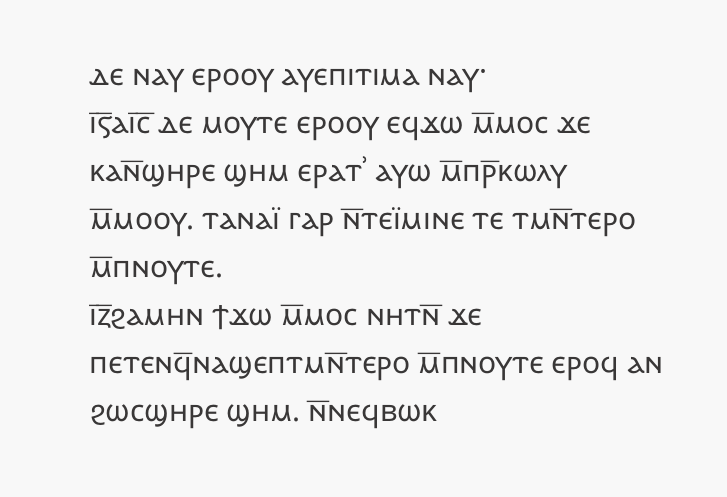ⲇⲉ ⲛⲁⲩ ⲉⲣⲟⲟⲩ ⲁⲩⲉⲡⲓⲧⲓⲙⲁ ⲛⲁⲩ·
ⲓ̅ⲋ̅ⲁⲓ̅ⲥ̅ ⲇⲉ ⲙⲟⲩⲧⲉ ⲉⲣⲟⲟⲩ ⲉϥϫⲱ ⲙ̅ⲙⲟⲥ ϫⲉ ⲕⲁⲛ̅ϣⲏⲣⲉ ϣⲏⲙ ⲉⲣⲁⲧʾ ⲁⲩⲱ ⲙ̅ⲡⲣ̅ⲕⲱⲗⲩ ⲙ̅ⲙⲟⲟⲩ. ⲧⲁⲛⲁⲓ̈ ⲅⲁⲣ ⲛ̅ⲧⲉⲓ̈ⲙⲓⲛⲉ ⲧⲉ ⲧⲙⲛ̅ⲧⲉⲣⲟ ⲙ̅ⲡⲛⲟⲩⲧⲉ.
ⲓ̅ⲍ̅ϩⲁⲙⲏⲛ ϯϫⲱ ⲙ̅ⲙⲟⲥ ⲛⲏⲧⲛ̅ ϫⲉ ⲡⲉⲧⲉⲛϥ̅ⲛⲁϣⲉⲡⲧⲙⲛ̅ⲧⲉⲣⲟ ⲙ̅ⲡⲛⲟⲩⲧⲉ ⲉⲣⲟϥ ⲁⲛ ϩⲱⲥϣⲏⲣⲉ ϣⲏⲙ. ⲛ̅ⲛⲉϥⲃⲱⲕ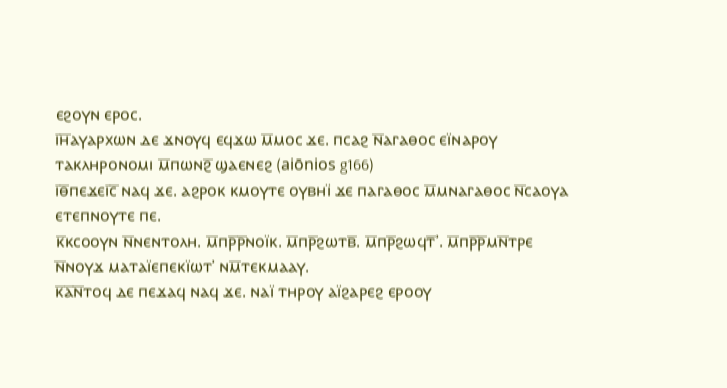ⲉϩⲟⲩⲛ ⲉⲣⲟⲥ.
ⲓ̅ⲏ̅ⲁⲩⲁⲣⲭⲱⲛ ⲇⲉ ϫⲛⲟⲩϥ ⲉϥϫⲱ ⲙ̅ⲙⲟⲥ ϫⲉ. ⲡⲥⲁϩ ⲛ̅ⲁⲅⲁⲑⲟⲥ ⲉⲓ̈ⲛⲁⲣⲟⲩ ⲧⲁⲕⲗⲏⲣⲟⲛⲟⲙⲓ ⲙ̅ⲡⲱⲛϩ̅ ϣⲁⲉⲛⲉϩ (aiōnios g166)
ⲓ̅ⲑ̅ⲡⲉϫⲉⲓ̅ⲥ̅ ⲛⲁϥ ϫⲉ. ⲁϩⲣⲟⲕ ⲕⲙⲟⲩⲧⲉ ⲟⲩⲃⲏⲓ̈ ϫⲉ ⲡⲁⲅⲁⲑⲟⲥ ⲙ̅ⲙⲛⲁⲅⲁⲑⲟⲥ ⲛ̅ⲥⲁⲟⲩⲁ ⲉⲧⲉⲡⲛⲟⲩⲧⲉ ⲡⲉ.
ⲕ̅ⲕⲥⲟⲟⲩⲛ ⲛ̅ⲛⲉⲛⲧⲟⲗⲏ. ⲙ̅ⲡⲣ̅ⲣ̅ⲛⲟⲓ̈ⲕ. ⲙ̅ⲡⲣ̅ϩⲱⲧⲃ̅. ⲙ̅ⲡⲣ̅ϩⲱϥⲧ̅ʾ. ⲙ̅ⲡⲣ̅ⲣ̅ⲙⲛ̅ⲧⲣⲉ ⲛ̅ⲛⲟⲩϫ ⲙⲁⲧⲁⲓ̈ⲉⲡⲉⲕⲓ̈ⲱⲧʾ ⲛⲙ̅ⲧⲉⲕⲙⲁⲁⲩ.
ⲕ̅ⲁ̅ⲛ̅ⲧⲟϥ ⲇⲉ ⲡⲉϫⲁϥ ⲛⲁϥ ϫⲉ. ⲛⲁⲓ̈ ⲧⲏⲣⲟⲩ ⲁⲓ̈ϩⲁⲣⲉϩ ⲉⲣⲟⲟⲩ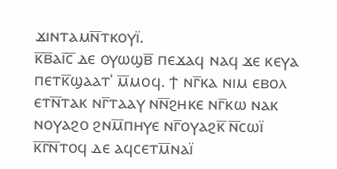ϫⲓⲛⲧⲁⲙⲛ̅ⲧⲕⲟⲩⲓ̈.
ⲕ̅ⲃ̅ⲁⲓ̅ⲥ̅ ⲇⲉ ⲟⲩⲱϣⲃ̅ ⲡⲉϫⲁϥ ⲛⲁϥ ϫⲉ ⲕⲉⲩⲁ ⲡⲉⲧⲕ̅ϣⲁⲁⲧʾ ⲙ̅ⲙⲟϥ. ϯ ⲛⲅ̅ⲕⲁ ⲛⲓⲙ ⲉⲃⲟⲗ ⲉⲧⲛ̅ⲧⲁⲕ ⲛⲅ̅ⲧⲁⲁⲩ ⲛⲛ̅ϩⲏⲕⲉ ⲛⲅ̅ⲕⲱ ⲛⲁⲕ ⲛⲟⲩⲁϩⲟ ϩⲛⲙ̅ⲡⲏⲩⲉ ⲛⲅ̅ⲟⲩⲁϩⲕ̅ ⲛ̅ⲥⲱⲓ̈
ⲕ̅ⲅ̅ⲛ̅ⲧⲟϥ ⲇⲉ ⲁϥⲥⲉⲧⲙ̅ⲛⲁⲓ̈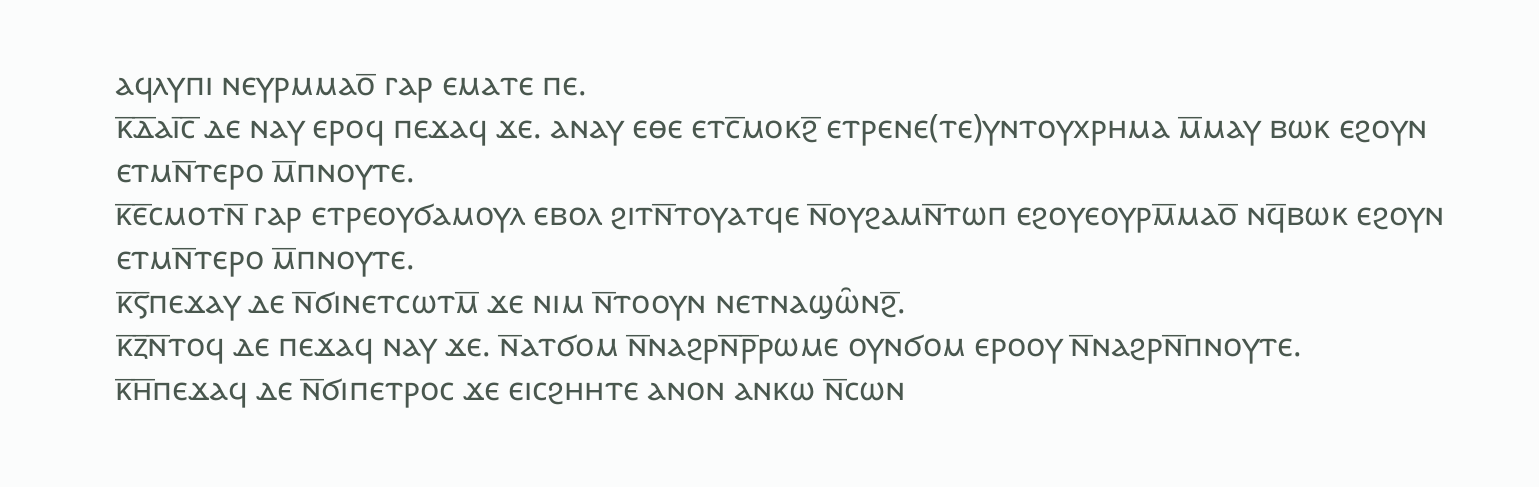ⲁϥⲗⲩⲡⲓ ⲛⲉⲩⲣⲙⲙⲁⲟ̅ ⲅⲁⲣ ⲉⲙⲁⲧⲉ ⲡⲉ.
ⲕ̅ⲇ̅ⲁⲓ̅ⲥ̅ ⲇⲉ ⲛⲁⲩ ⲉⲣⲟϥ ⲡⲉϫⲁϥ ϫⲉ. ⲁⲛⲁⲩ ⲉⲑⲉ ⲉⲧⲥ̅ⲙⲟⲕϩ̅ ⲉⲧⲣⲉⲛⲉ(ⲧⲉ)ⲩⲛⲧⲟⲩⲭⲣⲏⲙⲁ ⲙ̅ⲙⲁⲩ ⲃⲱⲕ ⲉϩⲟⲩⲛ ⲉⲧⲙⲛ̅ⲧⲉⲣⲟ ⲙ̅ⲡⲛⲟⲩⲧⲉ.
ⲕ̅ⲉ̅ⲥⲙⲟⲧⲛ̅ ⲅⲁⲣ ⲉⲧⲣⲉⲟⲩϭⲁⲙⲟⲩⲗ ⲉⲃⲟⲗ ϩⲓⲧⲛ̅ⲧⲟⲩⲁⲧϥⲉ ⲛ̅ⲟⲩϩⲁⲙⲛ̅ⲧⲱⲡ ⲉϩⲟⲩⲉⲟⲩⲣⲙ̅ⲙⲁⲟ̅ ⲛϥ̅ⲃⲱⲕ ⲉϩⲟⲩⲛ ⲉⲧⲙⲛ̅ⲧⲉⲣⲟ ⲙ̅ⲡⲛⲟⲩⲧⲉ.
ⲕ̅ⲋ̅ⲡⲉϫⲁⲩ ⲇⲉ ⲛ̅ϭⲓⲛⲉⲧⲥⲱⲧⲙ̅ ϫⲉ ⲛⲓⲙ ⲛ̅ⲧⲟⲟⲩⲛ ⲛⲉⲧⲛⲁϣⲱ̑ⲛϩ̅.
ⲕ̅ⲍ̅ⲛ̅ⲧⲟϥ ⲇⲉ ⲡⲉϫⲁϥ ⲛⲁⲩ ϫⲉ. ⲛ̅ⲁⲧϭⲟⲙ ⲛ̅ⲛⲁϩⲣⲛ̅ⲣ̅ⲣⲱⲙⲉ ⲟⲩⲛϭⲟⲙ ⲉⲣⲟⲟⲩ ⲛ̅ⲛⲁϩⲣⲛ̅ⲡⲛⲟⲩⲧⲉ.
ⲕ̅ⲏ̅ⲡⲉϫⲁϥ ⲇⲉ ⲛ̅ϭⲓⲡⲉⲧⲣⲟⲥ ϫⲉ ⲉⲓⲥϩⲏⲏⲧⲉ ⲁⲛⲟⲛ ⲁⲛⲕⲱ ⲛ̅ⲥⲱⲛ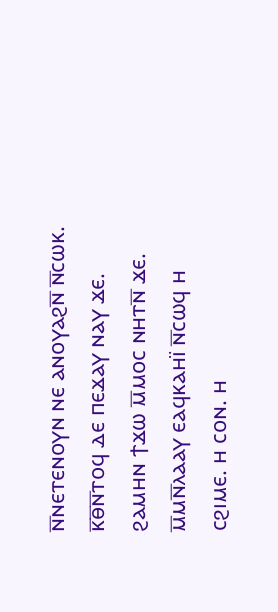ⲛ̅ⲛⲉⲧⲉⲛⲟⲩⲛ ⲛⲉ ⲁⲛⲟⲩⲁϩⲛ̅ ⲛ̅ⲥⲱⲕ.
ⲕ̅ⲑ̅ⲛ̅ⲧⲟϥ ⲇⲉ ⲡⲉϫⲁⲩ ⲛⲁⲩ ϫⲉ. ϩⲁⲙⲏⲛ ϯϫⲱ ⲙ̅ⲙⲟⲥ ⲛⲏⲧⲛ̅ ϫⲉ. ⲙ̅ⲙⲛ̅ⲗⲁⲁⲩ ⲉⲁϥⲕⲁⲏⲓ̈ ⲛ̅ⲥⲱϥ ⲏ ⲥϩⲓⲙⲉ. ⲏ ⲥⲟⲛ. ⲏ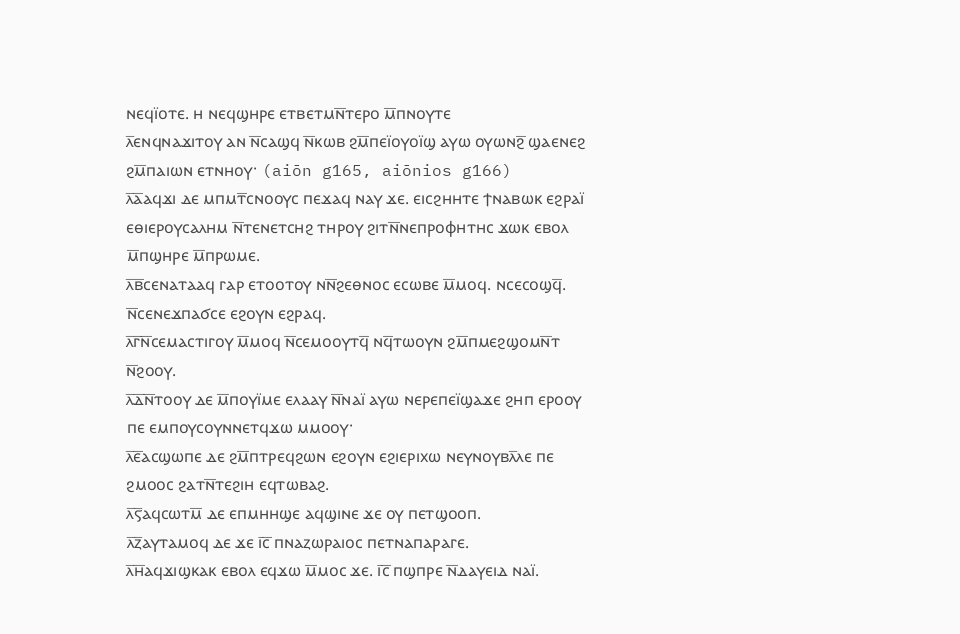ⲛⲉϥⲓ̈ⲟⲧⲉ. ⲏ ⲛⲉϥϣⲏⲣⲉ ⲉⲧⲃⲉⲧⲙⲛ̅ⲧⲉⲣⲟ ⲙ̅ⲡⲛⲟⲩⲧⲉ
ⲗ̅ⲉⲛϥⲛⲁϫⲓⲧⲟⲩ ⲁⲛ ⲛ̅ⲥⲁϣϥ ⲛ̅ⲕⲱⲃ ϩⲙ̅ⲡⲉⲓ̈ⲟⲩⲟⲓ̈ϣ ⲁⲩⲱ ⲟⲩⲱⲛϩ̅ ϣⲁⲉⲛⲉϩ ϩⲙ̅ⲡⲁⲓⲱⲛ ⲉⲧⲛⲏⲟⲩ· (aiōn g165, aiōnios g166)
ⲗ̅ⲁ̅ⲁϥϫⲓ ⲇⲉ ⲙⲡⲙⲧ̅ⲥⲛⲟⲟⲩⲥ ⲡⲉϫⲁϥ ⲛⲁⲩ ϫⲉ. ⲉⲓⲥϩⲏⲏⲧⲉ ϯⲛⲁⲃⲱⲕ ⲉϩⲣⲁⲓ̈ ⲉⲑⲓⲉⲣⲟⲩⲥⲁⲗⲏⲙ ⲛ̅ⲧⲉⲛⲉⲧⲥⲏϩ ⲧⲏⲣⲟⲩ ϩⲓⲧⲛ̅ⲛⲉⲡⲣⲟⲫⲏⲧⲏⲥ ϫⲱⲕ ⲉⲃⲟⲗ ⲙ̅ⲡϣⲏⲣⲉ ⲙ̅ⲡⲣⲱⲙⲉ.
ⲗ̅ⲃ̅ⲥⲉⲛⲁⲧⲁⲁϥ ⲅⲁⲣ ⲉⲧⲟⲟⲧⲟⲩ ⲛⲛ̅ϩⲉⲑⲛⲟⲥ ⲉⲥⲱⲃⲉ ⲙ̅ⲙⲟϥ. ⲛⲥⲉⲥⲟϣϥ̅. ⲛ̅ⲥⲉⲛⲉϫⲡⲁϭⲥⲉ ⲉϩⲟⲩⲛ ⲉϩⲣⲁϥ.
ⲗ̅ⲅ̅ⲛ̅ⲥⲉⲙⲁⲥⲧⲓⲅⲟⲩ ⲙ̅ⲙⲟϥ ⲛ̅ⲥⲉⲙⲟⲟⲩⲧϥ̅ ⲛϥ̅ⲧⲱⲟⲩⲛ ϩⲙ̅ⲡⲙⲉϩϣⲟⲙⲛ̅ⲧ ⲛ̅ϩⲟⲟⲩ.
ⲗ̅ⲇ̅ⲛ̅ⲧⲟⲟⲩ ⲇⲉ ⲙ̅ⲡⲟⲩⲓ̈ⲙⲉ ⲉⲗⲁⲁⲩ ⲛ̅ⲛⲁⲓ̈ ⲁⲩⲱ ⲛⲉⲣⲉⲡⲉⲓ̈ϣⲁϫⲉ ϩⲏⲡ ⲉⲣⲟⲟⲩ ⲡⲉ ⲉⲙⲡⲟⲩⲥⲟⲩⲛⲛⲉⲧϥϫⲱ ⲙⲙⲟⲟⲩ·
ⲗ̅ⲉ̅ⲁⲥϣⲱⲡⲉ ⲇⲉ ϩⲙ̅ⲡⲧⲣⲉϥϩⲱⲛ ⲉϩⲟⲩⲛ ⲉϩⲓⲉⲣⲓⲭⲱ ⲛⲉⲩⲛⲟⲩⲃⲗ̅ⲗⲉ ⲡⲉ ϩⲙⲟⲟⲥ ϩⲁⲧⲛ̅ⲧⲉϩⲓⲏ ⲉϥⲧⲱⲃⲁϩ.
ⲗ̅ⲋ̅ⲁϥⲥⲱⲧⲙ̅ ⲇⲉ ⲉⲡⲙⲏⲏϣⲉ ⲁϥϣⲓⲛⲉ ϫⲉ ⲟⲩ ⲡⲉⲧϣⲟⲟⲡ.
ⲗ̅ⲍ̅ⲁⲩⲧⲁⲙⲟϥ ⲇⲉ ϫⲉ ⲓ̅ⲥ̅ ⲡⲛⲁⲍⲱⲣⲁⲓⲟⲥ ⲡⲉⲧⲛⲁⲡⲁⲣⲁⲅⲉ.
ⲗ̅ⲏ̅ⲁϥϫⲓϣⲕⲁⲕ ⲉⲃⲟⲗ ⲉϥϫⲱ ⲙ̅ⲙⲟⲥ ϫⲉ. ⲓ̅ⲥ̅ ⲡϣⲡⲣⲉ ⲛ̅ⲇⲁⲩⲉⲓⲇ ⲛⲁⲓ̈.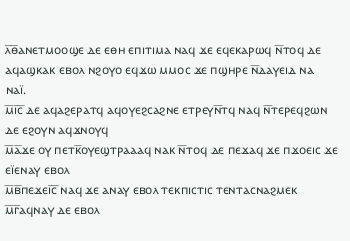ⲗ̅ⲑ̅ⲁⲛⲉⲧⲙⲟⲟϣⲉ ⲇⲉ ⲉⲑⲏ ⲉⲡⲓⲧⲓⲙⲁ ⲛⲁϥ ϫⲉ ⲉϥⲉⲕⲁⲣⲱϥ ⲛ̅ⲧⲟϥ ⲇⲉ ⲁϥⲁϣⲕⲁⲕ ⲉⲃⲟⲗ ⲛϩⲟⲩⲟ ⲉϥϫⲱ ⲙⲙⲟⲥ ϫⲉ ⲡϣⲏⲣⲉ ⲛ̅ⲇⲁⲩⲉⲓⲇ ⲛⲁ ⲛⲁⲓ̈.
ⲙ̅ⲓ̅ⲥ̅ ⲇⲉ ⲁϥⲁϩⲉⲣⲁⲧϥ ⲁϥⲟⲩⲉϩⲥⲁϩⲛⲉ ⲉⲧⲣⲉⲩⲛ̅ⲧϥ ⲛⲁϥ ⲛ̅ⲧⲉⲣⲉϥϩⲱⲛ ⲇⲉ ⲉϩⲟⲩⲛ ⲁϥϫⲛⲟⲩϥ
ⲙ̅ⲁ̅ϫⲉ ⲟⲩ ⲡⲉⲧⲕ̅ⲟⲩⲉϣⲧⲣⲁⲁⲁϥ ⲛⲁⲕ ⲛ̅ⲧⲟϥ ⲇⲉ ⲡⲉϫⲁϥ ϫⲉ ⲡϫⲟⲉⲓⲥ ϫⲉ ⲉⲓ̈ⲉⲛⲁⲩ ⲉⲃⲟⲗ
ⲙ̅ⲃ̅ⲡⲉϫⲉⲓ̅ⲥ̅ ⲛⲁϥ ϫⲉ ⲁⲛⲁⲩ ⲉⲃⲟⲗ ⲧⲉⲕⲡⲓⲥⲧⲓⲥ ⲧⲉⲛⲧⲁⲥⲛⲁϩⲙⲉⲕ
ⲙ̅ⲅ̅ⲁϥⲛⲁⲩ ⲇⲉ ⲉⲃⲟⲗ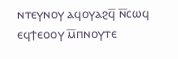ⲛⲧⲉⲩⲛⲟⲩ ⲁϥⲟⲩⲁϩϥ̅ ⲛ̅ⲥⲱϥ ⲉϥϯⲉⲟⲟⲩ ⲙ̅ⲡⲛⲟⲩⲧⲉ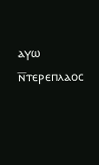ⲁⲩⲱ ⲛ̅ⲧⲉⲣⲉⲡⲗⲁⲟⲥ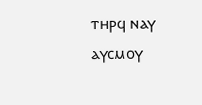ⲧⲏⲣϥ ⲛⲁⲩ ⲁⲩⲥⲙⲟⲩ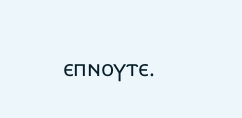ⲉⲡⲛⲟⲩⲧⲉ.